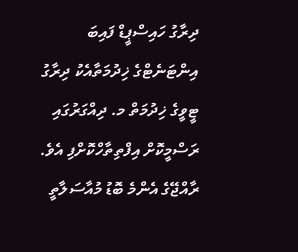ދިރާގު ހައިސްޕީޑް ފައިބަ އިންޓަނެޓްގެ ޚިދުމަތާއެކު ދިރާގު ޓީވީގެ ޚިދުމަތް މ. ދިއްގަރުގައި ރަސްމީކޮށް އިފްތިތާހްކޮށްފި އެވެ.
ރާއްޖޭގެ އެންމެ ބޮޑު މުއާސަލާތީ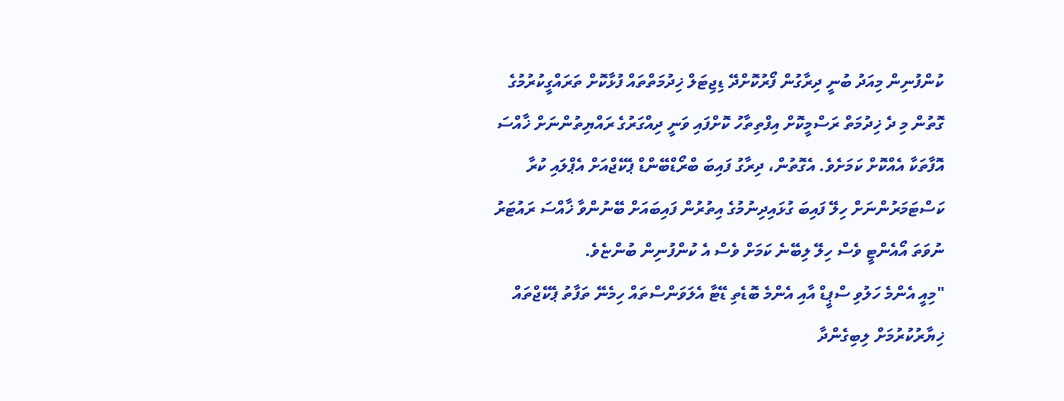ކުންފުނިން މިއަދު ބުނީ ދިރާގުން ފޯރުކޮށްދޭ ޑިޖިޓަލް ޚިދުމަތްތައް ފުޅާކޮށް ތަރައްގީކުރުމުގެ ގޮތުން މި ދެ ޚިދުމަތް ރަސްމީކޮށް އިފްތިތާހު ކޮށްފައި ވަނީ ދިއްގަރުގެ ރައްޔިތުންނަށް ޚާއްސަ އޮފާތަކާ އެއްކޮށް ކަމަށެވެ. އެގޮތުން، ދިރާގު ފައިބަ ބްރޯޑްބޭންޑް ޕެކޭޖްއަށް އެޕްލައި ކުރާ ކަސްޓަމަރުންނަށް ހިލޭ ފައިބަ ގުޅައިދިނުމުގެ އިތުރުން ފައިބައަށް ބޭނުންވާ ޚާއްސަ ރައުޓަރު ނުވަތަ އޯއެންޓީ ވެސް ހިލޭ ލިބޭނެ ކަމަށް ވެސް އެ ކުންފުނިން ބުންޏެވެ.
"މިއީ އެންމެ ހަލުވި ސްޕީޑް އާއި އެންމެ ބޮޑެތި ޑޭޓާ އެލަވަންސްތައް ހިމެނޭ ތަފާތު ޕެކޭޖްތައް ޚިޔާރުކުރުމަށް ލިބިގެންދާ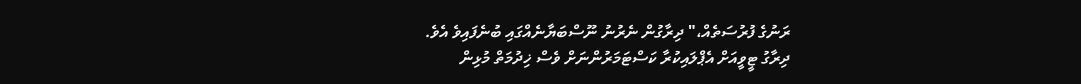ރަނުގެ ފުރުސަތެއް،" ދިރާގުން ނެރުނު ނޫސްބަޔާނެއްގައި ބުނެފައިވެ އެވެ.
ދިރާގު ޓީވީއަށް އެޕްލައިކުރާ ކަސްޓަމަރުންނަށް ވެސް ޚިދުމަތް މުޅިން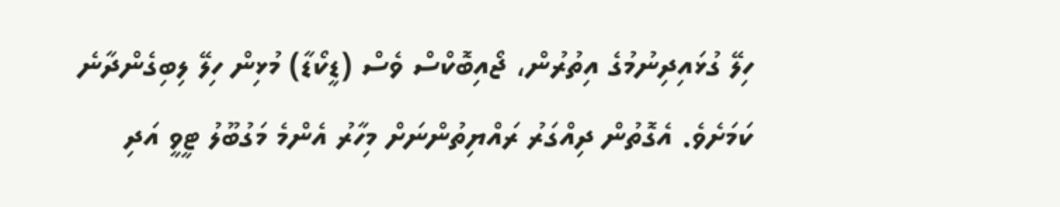ހިލޭ ގުޅައިދިނުމުގެ އިތުރުން، ޖޯއިބޮކްސް ވެސް (ޑީކޯޑާ) މުޅިން ހިލޭ ލިބިގެންދާނެ ކަމަށެވެ. އެގޮތުން ދިއްގަރު ރައްޔިތުންނަށް މިހާރު އެންމެ މަގުބޫލު ޓީވީ އަދި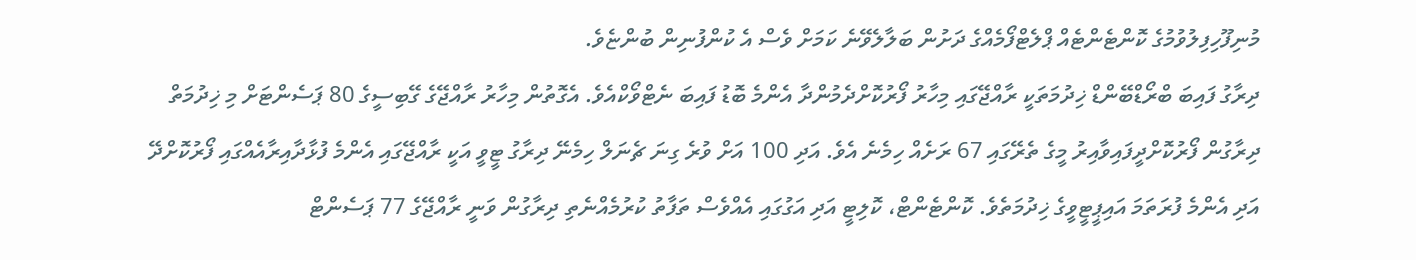މުނިފޫހިފިލުވުމުގެ ކޮންޓެންޓެއް ޕްލެޓްފޯމެއްގެ ދަށުން ބަލާލެވޭނެ ކަމަށް ވެސް އެ ކުންފުނިން ބުންޏެވެ.
ދިރާގު ފައިބަ ބްރޯޑްބޭންޑް ޚިދުމަތަކީ ރާއްޖޭގައި މިހާރު ފޯރުކޮށްދެމުންދާ އެންމެ ބޮޑު ފައިބަ ނެޓްވޯކްއެވެ. އެގޮތުން މިހާރު ރާއްޖޭގެ ގޭބިސީގެ 80 ޕަސެންޓަށް މި ޚިދުމަތް ދިރާގުން ފޯރުކޮށްދީފައިވާއިރު މީގެ ތެރޭގައި 67 ރަށެއް ހިމެނެ އެވެ. އަދި 100 އަށް ވުރެ ގިނަ ޗެނަލް ހިމެނޭ ދިރާގު ޓީވީ އަކީ ރާއްޖޭގައި އެންމެ ފުޅާދާއިރާއެއްގައި ފޯރުކޮށްދޭ އަދި އެންމެ ފުރަތަމަ އައިޕީޓީވީގެ ޚިދުމަތެވެ. ކޮންޓެންޓް، ކޮލިޓީ އަދި އަގުގައި އެއްވެސް ތަފާތު ކުރުމެއްނެތި ދިރާގުން ވަނީ ރާއްޖޭގެ 77 ޕަސެންޓް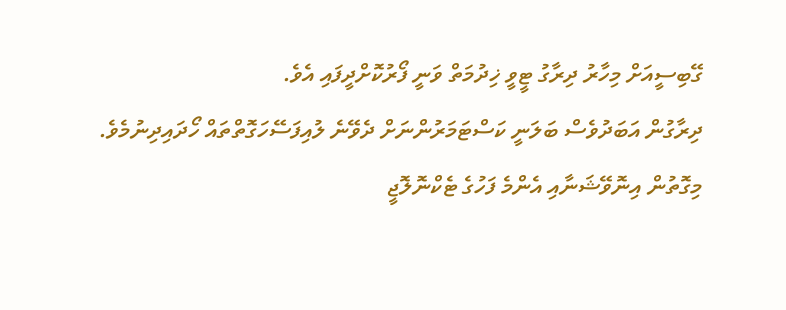ގޭބިސީއަށް މިހާރު ދިރާގު ޓީވީ ޚިދުމަތް ވަނީ ފޯރުކޮށްދީފައި އެވެ.
ދިރާގުން އަބަދުވެސް ބަލަނީ ކަސްޓަމަރުންނަށް ދެވޭނެ ލުއިފަސޭހަގޮތްތައް ހޯދައިދިނުމެވެ. މިގޮތުން އިނޮވޭޝަނާއި އެންމެ ފަހުގެ ޓެކްނޮލޮޖީ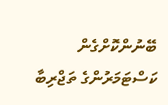ބޭނުންކޮށްގެން ކަސްޓަމަރުންގެ ތަޖްރިބާ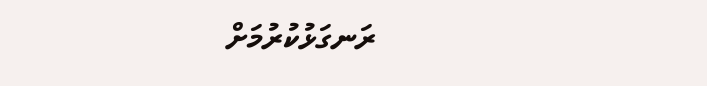ރަނގަޅުކުރުމަށް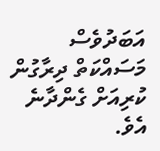އަބަދުވެސް މަސައްކަތް ދިރާގުން ކުރިއަށް ގެންދާނެ އެވެ.